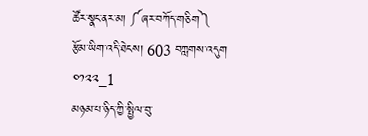ཚོར་སྣང་ནར་མ། ༼ཞར་བཀོད་གཅིག༽
རྩོམ་ཡིག་འདི་ཐེངས། 603 བཀླགས་འདུག
༠༡༢༢_1
མཉམ་པ་ཉིད་ཀྱི་སྤྱིལ་བུ་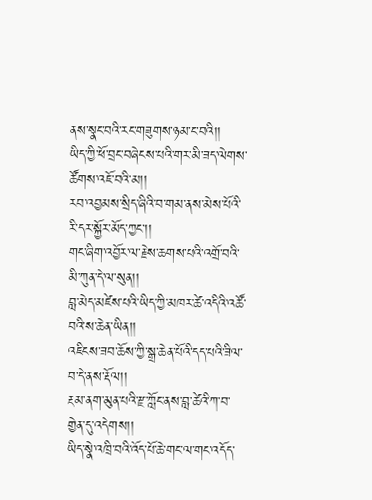ནས་སྣང་བའི་རང་གཟུགས་ཉམ་ང་བའི།།
ཡིད་ཀྱི་ཕོ་བྲང་བཞེངས་པའི་གར་མི་ཟད་ལེགས་ཚོགས་འཇོ་བའི་མ།།
རབ་འབྱམས་སྲིད་ཞིའི་བ་གམ་ནས་མེས་པོའི་རི་དར་སྐྱོར་མོད་ཀྱང་།།
གང་ཞིག་འབྱོར་ལ་རྗེས་ཆགས་པའི་འགྲོ་བའི་མི་ཀུན་དེ་ལ་སུན།།
བླ་མེད་མཛེས་པའི་ཡིད་ཀྱི་མཁར་ཚེ་འདིའི་འཚོ་བའི་ས་ཆེན་ཡིན།།
འཇིངས་ཟབ་ཆོས་ཀྱི་སྒྲ་ཆེན་པོའི་དད་པའི་ཟིལ་བ་དེ་ནས་རྡོལ།།
རྔམ་ནག་མུན་པའི་རྫ་ཀློང་ནས་བླ་ཚེའི་ཀ་བ་གྱེན་དུ་འདེགས།།
ཡིད་སྣེ་འཁྲི་བའི་འོད་པོ་ཆེ་གང་ལ་གང་འདོད་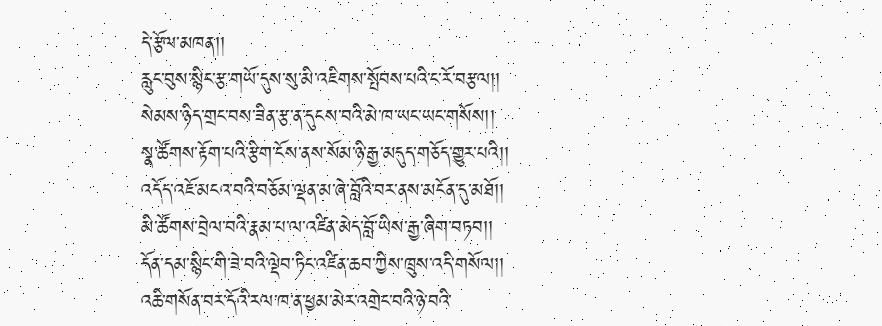དེ་རྩོལ་མཁན།།
རླུང་བུས་སྙིང་རྩ་གཡོ་དུས་སུ་མི་འཇིགས་སྤོབས་པའི་ང་རོ་བརྩལ།།
སེམས་ཉིད་གྲང་བས་ཟིན་རྩ་ན་དུངས་བའི་མེ་ཁ་ཡང་ཡང་གསོས།།
སྣ་ཚོགས་རྟོག་པའི་རྩིག་ངོས་ནས་སོམ་ཉི་རྒྱ་མདུད་གཅོད་གྱུར་པའི།།
འདོད་འཇོ་མངའ་བའི་བཅོམ་ལྡན་མ་ཞེ་བློའི་བར་ནས་མངོན་དུ་མཐོ།།
མི་ཚོགས་བྲེལ་བའི་རྣམ་པ་ལ་འཛིན་མེད་བློ་ཡིས་རྒྱ་ཞིག་བཏབ།།
དོན་དམ་སྙིང་གི་ཟེ་བའི་ལྡེབ་ཏིང་འཛིན་ཆབ་ཀྱིས་ཁྲུས་འདི་གསོལ།།
འཆི་གསོན་བར་དོའི་རལ་ཁ་ན་ཕྱམ་མེར་འགྲེང་བའི་ཉེ་བའི་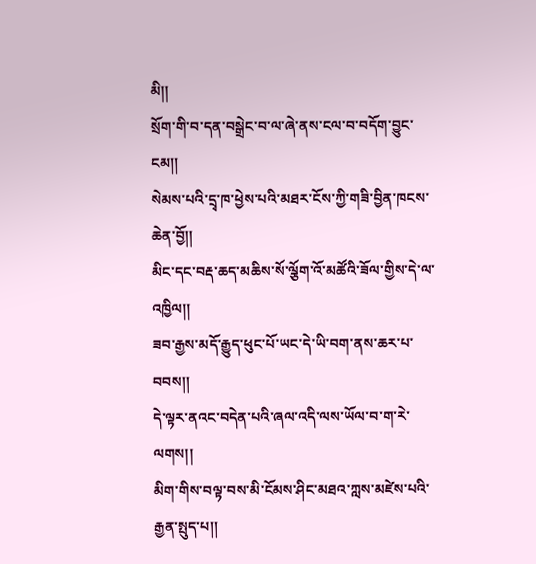མི།།
སྲོག་གི་བ་དན་བསྒྲེང་བ་ལ་ཞེ་ནས་ངལ་བ་བདོག་བྱུང་ངམ།།
སེམས་པའི་དྲྭ་ཁ་ཕྱེས་པའི་མཐར་ངོས་ཀྱི་གཟི་བྱིན་ཁངས་ཆེན་བྱོ།།
མིང་དང་བརྡ་ཆད་མཆིས་སོ་ལྕོག་འོ་མཚོའི་ཟོལ་གྱིས་དེ་ལ་འཁྱིལ།།
ཟབ་རྒྱས་མདོ་རྒྱུད་ཕུང་པོ་ཡང་དེ་ཡི་བག་ནས་ཆར་པ་བབས།།
དེ་ལྟར་ནའང་བདེན་པའི་ཞལ་འདི་ལས་ཡོལ་བ་ག་རེ་ལགས།།
མིག་གིས་བལྟ་བས་མི་ངོམས་ཤིང་མཐའ་ཀླས་མཛེས་པའི་རྒྱན་སྤུད་པ།།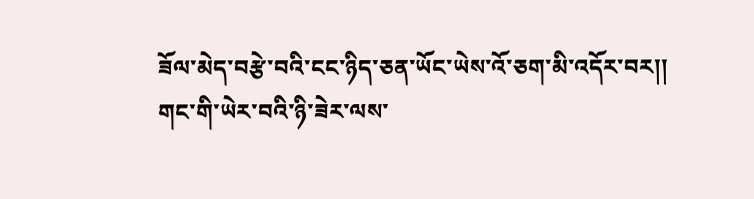ཟོལ་མེད་བརྩེ་བའི་ངང་ཉིད་ཅན་ཡོང་ཡེས་འོ་ཅག་མི་འདོར་བར།།
གང་གི་ཡེར་བའི་ཉི་ཟེར་ལས་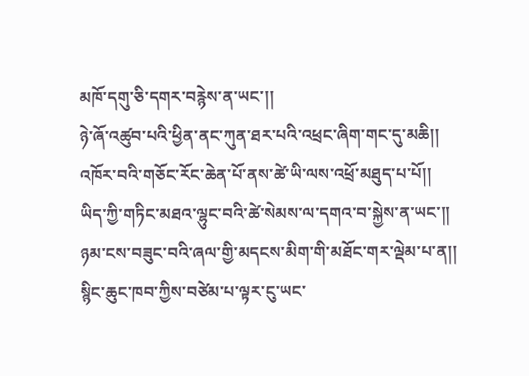མཁོ་དགུ་ཅི་དགར་བརྙེས་ན་ཡང་།།
ཉེ་ཞོ་འཚུབ་པའི་ཕྱིན་ནང་ཀུན་ཐར་པའི་འཕྲང་ཞིག་གང་དུ་མཆི།།
འཁོར་བའི་གཅོང་རོང་ཆེན་པོ་ནས་ཚེ་ཡི་ལས་འཕྲོ་མཐུད་པ་པོ།།
ཡིད་ཀྱི་གཏིང་མཐའ་ལྷུང་བའི་ཚེ་སེམས་ལ་དགའ་བ་སྐྱེས་ན་ཡང་།།
ཉམ་ངས་བཟུང་བའི་ཞལ་གྱི་མདངས་མིག་གི་མཐོང་གར་ལྡེམ་པ་ན།།
སྙིང་ཆུང་ཁབ་ཀྱིས་བཙེམ་པ་ལྟར་ངུ་ཡང་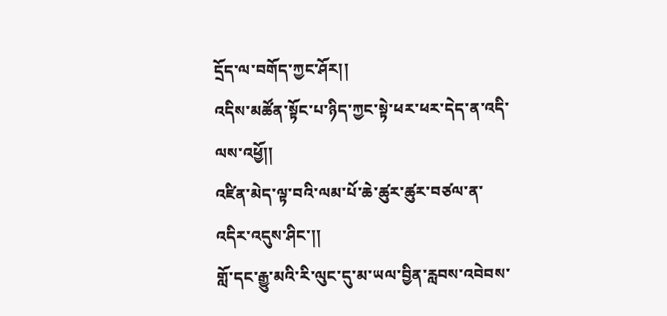དྲོད་ལ་བགོད་ཀྱང་ཤོར།།
འདིས་མཚོན་སྟོང་པ་ཉིད་ཀྱང་སྟེ་ཕར་ཕར་དེད་ན་འདི་ལས་འཕྱོ།།
འཛིན་མེད་ལྟ་བའི་ལམ་པོ་ཆེ་ཚུར་ཚུར་བཙལ་ན་འདིར་འདུས་ཤིང་།།
གློ་དང་རྒྱུ་མའི་རི་ལུང་དུ་མ་ཡལ་བྱིན་རླབས་འབེབས་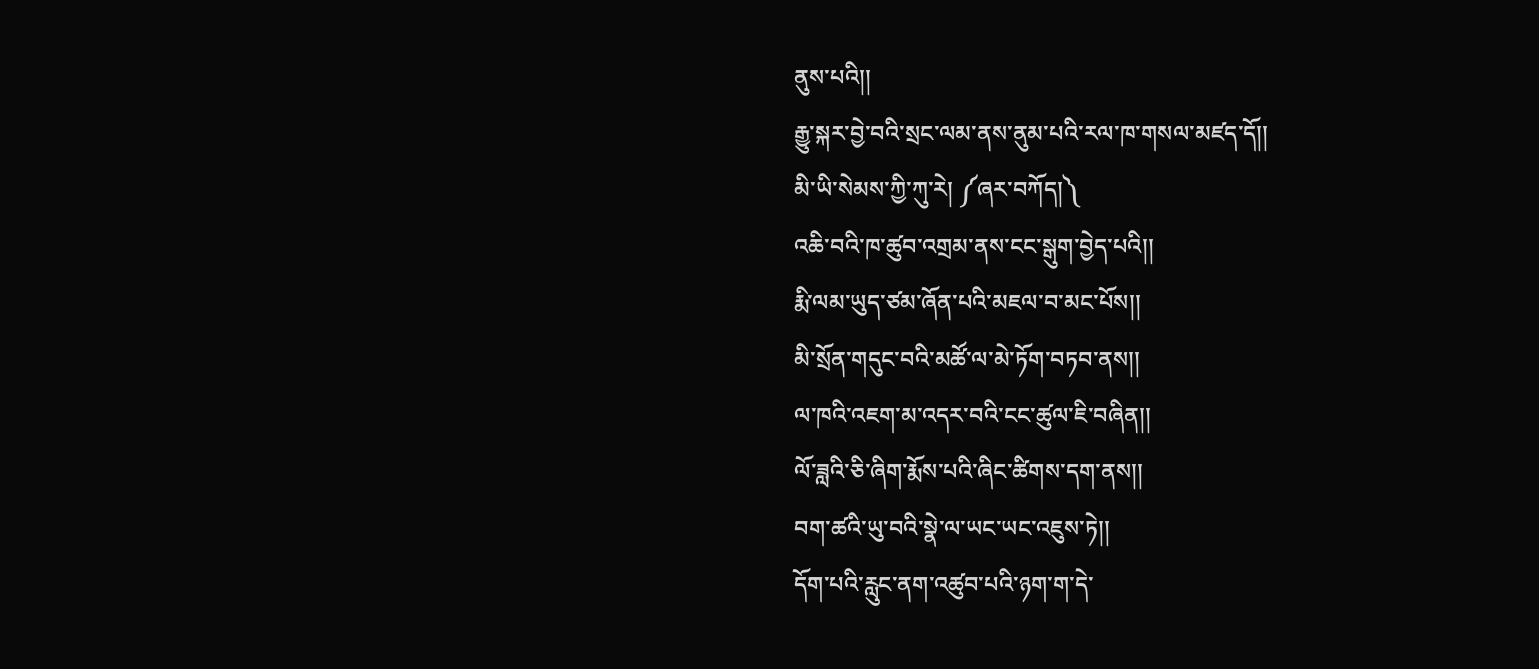ནུས་པའི།།
རྒྱུ་སྐར་བྱེ་བའི་སྲང་ལམ་ནས་ནུམ་པའི་རལ་ཁ་གསལ་མཛད་དོ།།
མི་ཡི་སེམས་ཀྱི་ཀུ་རེ། ༼ཞར་བཀོད།༽
འཆི་བའི་ཁ་ཚུབ་འགྲམ་ནས་ངང་སྒུག་བྱེད་པའི།།
རྨི་ལམ་ཡུད་ཙམ་ཞོན་པའི་མཇལ་བ་མང་པོས།།
མི་སྲོན་གདུང་བའི་མཚོ་ལ་མེ་ཏོག་བཏབ་ནས།།
ལ་ཁའི་འཇག་མ་འདར་བའི་ངང་ཚུལ་ཇི་བཞིན།།
ལོ་ཟླའི་ཅི་ཞིག་རྨོས་པའི་ཞིང་ཚིགས་དག་ནས།།
བག་ཚའི་ཡུ་བའི་སྣེ་ལ་ཡང་ཡང་འཇུས་ཏེ།།
དོག་པའི་རླུང་ནག་འཚུབ་པའི་ཉག་ག་དེ་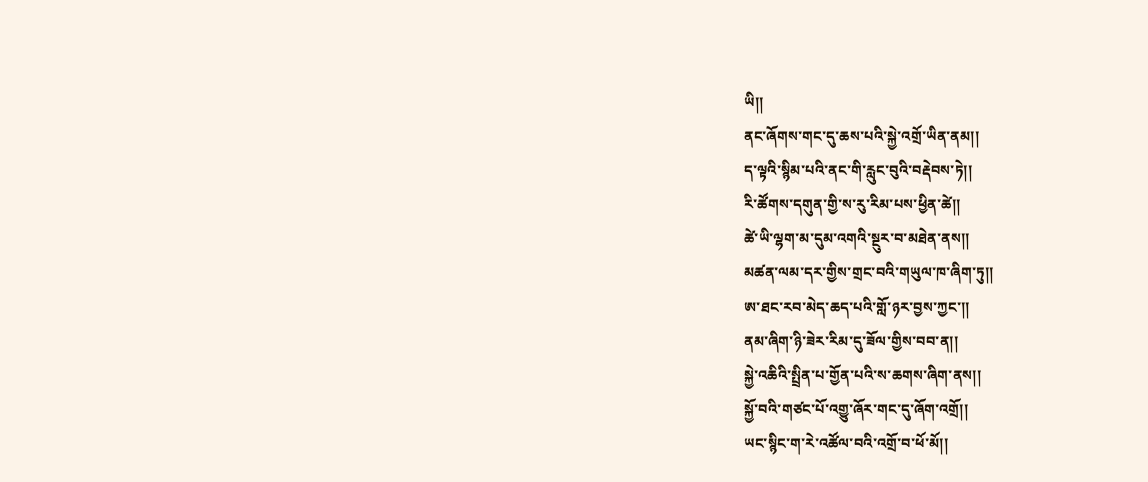ཡི།།
ནང་ཞོགས་གང་དུ་ཆས་པའི་སྐྱེ་འགྲོ་ཡིན་ནམ།།
ད་ལྟའི་སྙིམ་པའི་ནང་གི་རླུང་བུའི་བརྡེབས་ཏེ།།
རི་ཚོགས་དགུན་གྱི་ས་རུ་རིམ་པས་ཕྱིན་ཚེ།།
ཚེ་ཡི་ལྷག་མ་དུམ་འགའི་སྔུར་བ་མཐེན་ནས།།
མཚན་ལམ་དར་གྱིས་གྲང་བའི་གཡུལ་ཁ་ཞིག་ཏུ།།
ཨ་ཐང་རབ་མེད་ཆད་པའི་གློ་ཉར་བྱས་ཀྱང་།།
ནམ་ཞིག་ཉི་ཟེར་རིམ་དུ་ཟོལ་གྱིས་བབ་ན།།
སྐྱེ་འཆིའི་སྤྲིན་པ་གྱོན་པའི་ས་ཆགས་ཞིག་ནས།།
སྐྱོ་བའི་གཙང་པོ་འགྱུ་ཞོར་གང་དུ་ཞོག་འགྲོ།།
ཡང་སྙིང་ག་རེ་འཚོལ་བའི་འགྲོ་བ་ཕོ་མོ།།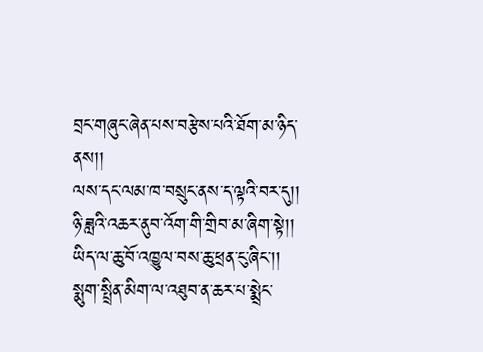བྲང་གཞུང་ཞེན་པས་བརྩེས་པའི་ཐོག་མ་ཉིད་ནས།།
ལས་དང་ལམ་ཁ་བསྲུང་ནས་ད་ལྟའི་བར་དུ།།
ཉི་ཟླའི་འཆར་ནུབ་འོག་གི་གྲིབ་མ་ཞིག་སྟེ།།
ཡིད་ལ་ཆུ་བོ་འཁྱུལ་བས་ཆུ་ཕྲན་ངུ་ཞིང་།།
སྨུག་སྤྲིན་མིག་ལ་འཐུབ་ན་ཆར་པ་སྨྲེང་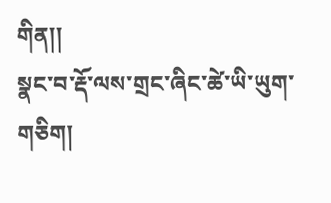གིན།།
སྣང་བ་རྡོ་ལས་གྲང་ཞིང་ཚེ་ཡི་ཡུག་གཅིག།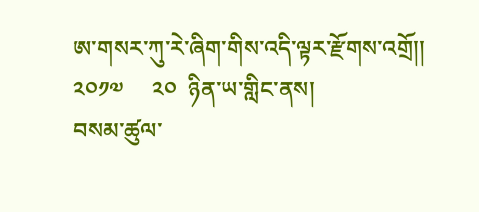ཨ་གསར་ཀུ་རེ་ཞིག་གིས་འདི་ལྟར་རྫོགས་འགྲོ།།
༢༠༡༧     ༢༠  ཉིན་ཡ་གླིང་ནས།
བསམ་ཚུལ་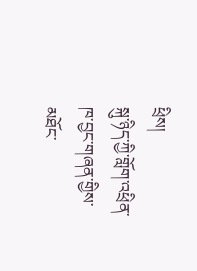ཕྲིས།
སྐུ་ཉིད་ཀྱི་གློག་འཕྲིན་ཁ་བྱང་གཞན་གྱིས་མཐོང་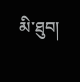མི་ཐུབ།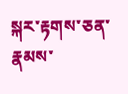སྐར་རྟགས་ཅན་རྣམས་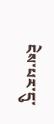ངེས་པར་དུ་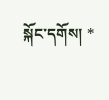སྐོང་དགོས། *